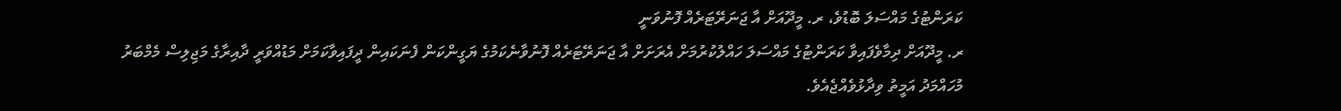ކަރަންޓުގެ މައްސަލަ ބޮޑުވެ، ރ. މީދޫއަށް އާ ޖަނަރޭޓަރެއް ފޮނުވަނީ
ރ. މީދޫއަށް ދިމާވެފައިވާ ކަރަންޓުގެ މައްސަލަ ހައްލުކުރުމަށް އެރަށަށް އާ ޖަނަރޭޓަރެއް ފޮނުވާނެކަމުގެ ޔަގީންކަން ފެނަކައިން ދީފައިވާކަމަށް މަޑުއްވަރީ ދާއިރާގެ މަޖިލިސް މެމްބަރު މުހައްމަދު އަމީތު ވިދާޅުވެއްޖެއެވެ.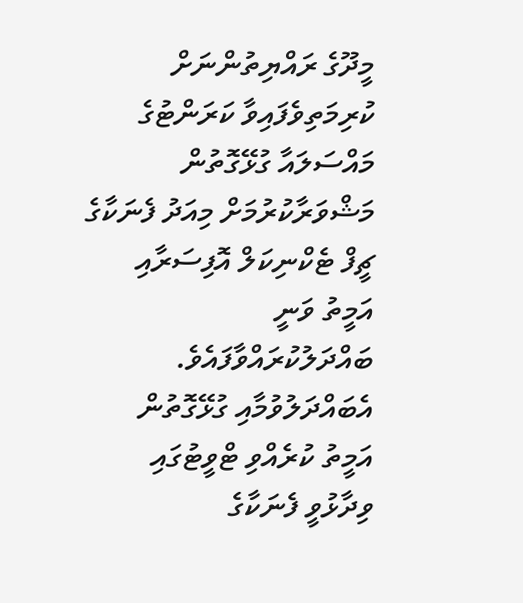މީދޫގެ ރައްޔިތުންނަށް ކުރިމަތިވެފައިވާ ކަރަންޓުގެ މައްސަލައާ ގުޅޭގޮތުން މަޝްވަރާކުރުމަށް މިއަދު ފެނަކާގެ ޗީފް ޓެކްނިކަލް އޮފިސަރާއި އަމީތު ވަނީ ބައްދަލުކުރައްވާފައެވެ.
އެބައްދަލުވުމާއި ގުޅޭގޮތުން އަމީތު ކުރެއްވި ޓްވީޓުގައި ވިދާޅުވީ ފެނަކާގެ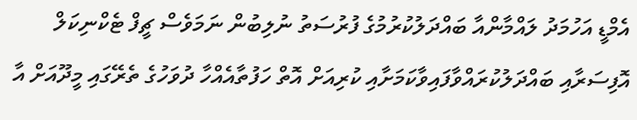އެމްޑީ އަހުމަދު ލައްމާންއާ ބައްދަލުކުރުމުގެ ފުރުސަތު ނުލިބުން ނަމަވެސް ޗީފް ޓެކްނިކަލް އޮފިސަރާއި ބައްދަލުކުރައްވާފައިވާކަމަށާއި ކުރިއަށް އޮތް ހަފުތާއެއްހާ ދުވަހުގެ ތެރޭގައި މީދޫއަށް އާ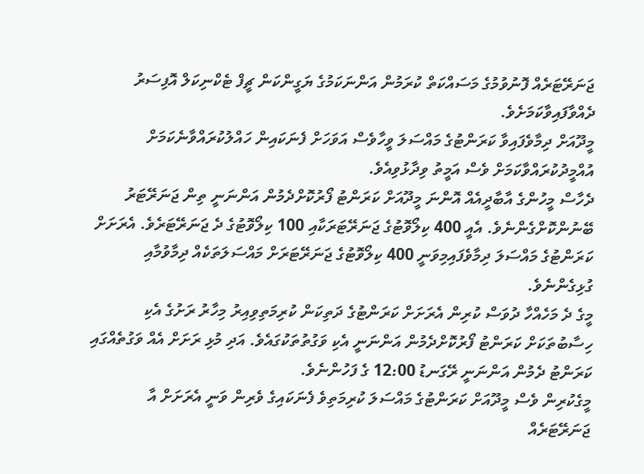ޖަނަރޭޓަރެއް ފޮނުވުމުގެ މަސައްކަތް ކުރަމުން އަންނަކަމުގެ ޔަގީންކަން ޗީފް ޓެކްނިކަލް އޮފިސަރު ދެއްވާފައިވާކަމަށެވެ.
މީދޫއަށް ދިމާވެފައިވާ ކަރަންޓުގެ މައްސަލަ ވީހާވެސް އަވަހަށް ފެނަކައިން ހައްލުކުރައްވާނެކަމަށް އުއްމީދުކުރައްވާކަމަށް ވެސް އަމީތު ވިދާޅުވިއެވެ.
ދެހާސް މީހުންގެ އާބާދީއެއް އޮންނަ މީދޫއަށް ކަރަންޓު ފޯރުކޮށްދެމުން އަންނަނީ ތިން ޖަނަރޭޓަރު ބޭނުންކޮށްގެންނެވެ. އެއީ 400 ކިލޯވޮޓުގެ ޖަނަރޭޓަރަކާއި 100 ކިލޯވޮޓުގެ ދެ ޖަނަރޭޓަރެވެ. އެރަށަށް ކަރަންޓުގެ މައްސަލަ ދިމާވެފައިމިވަނީ 400 ކިލޯވޮޓުގެ ޖަނަރޭޓަރަށް މައްސަލަތަކެއް ދިމާވުމާއި ގުޅިގެންނެވެ.
މީގެ ދެ މަހެއްހާ ދުވަސް ކުރިން އެރަށަށް ކަރަންޓުގެ ދަތިކަން ކުރިމަތިވިއިރު މިހާރު ރަށުގެ އެކި ހިސާބުތަކަށް ކަރަންޓު ފޯރުކޮށްދެމުން އަންނަނީ އެކި ވަގުތުތަކުގައެވެ. އަދި މުޅި ރަށަށް އެއް ވަގުތެއްގައި ކަރަންޓު ދެމުން އަންނަނީ ރޭގަނޑު 12:00 ގެ ފަހުންނެވެ.
މީގެކުރިން ވެސް މީދޫއަށް ކަރަންޓުގެ މައްސަލަ ކުރިމަތިވެ ފެނަކައިގެ ވެރިން ވަނީ އެރަށަށް އާ ޖަނަރޭޓަރެއް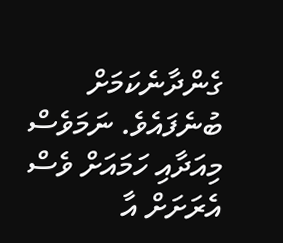ގެންދާނެކަމަށް ބުނެފައެވެ. ނަމަވެސް މިއަދާއި ހަމައަށް ވެސް އެރަށަށް އާ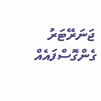ޖަނަރޭޓަރު ގެންގޮސްފައެއް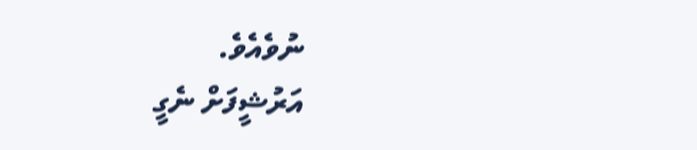ނުވެއެވެ.
އަރުޝީފަށް ނެގީ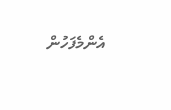އެންމެފަހުން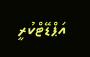އަޕްޑޭޓްކުރީ